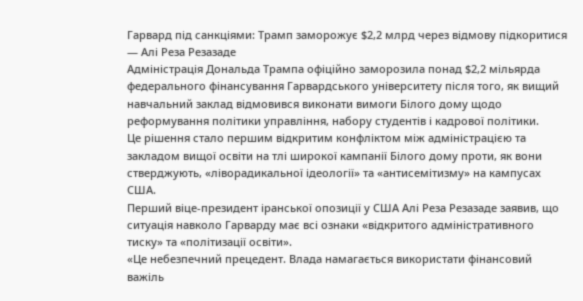Гарвард під санкціями: Трамп заморожує $2,2 млрд через відмову підкоритися — Алі Реза Резазаде
Адміністрація Дональда Трампа офіційно заморозила понад $2,2 мільярда федерального фінансування Гарвардського університету після того, як вищий навчальний заклад відмовився виконати вимоги Білого дому щодо реформування політики управління, набору студентів і кадрової політики.
Це рішення стало першим відкритим конфліктом між адміністрацією та закладом вищої освіти на тлі широкої кампанії Білого дому проти, як вони стверджують, «ліворадикальної ідеології» та «антисемітизму» на кампусах США.
Перший віце-президент іранської опозиції у США Алі Реза Резазаде заявив, що ситуація навколо Гарварду має всі ознаки «відкритого адміністративного тиску» та «політизації освіти».
«Це небезпечний прецедент. Влада намагається використати фінансовий важіль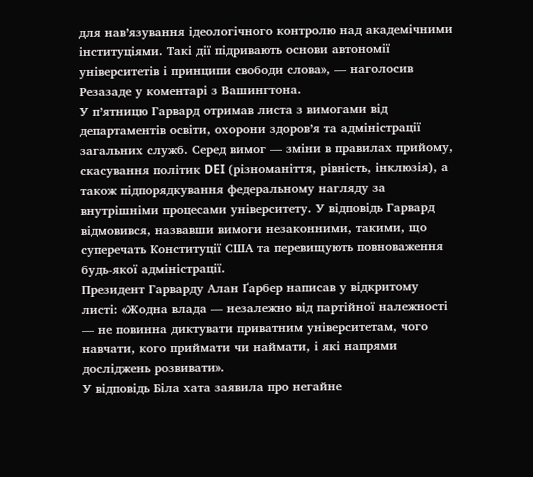для нав’язування ідеологічного контролю над академічними інституціями. Такі дії підривають основи автономії університетів і принципи свободи слова», — наголосив Резазаде у коментарі з Вашингтона.
У п’ятницю Гарвард отримав листа з вимогами від департаментів освіти, охорони здоров’я та адміністрації загальних служб. Серед вимог — зміни в правилах прийому, скасування політик DEI (різноманіття, рівність, інклюзія), а також підпорядкування федеральному нагляду за внутрішніми процесами університету. У відповідь Гарвард відмовився, назвавши вимоги незаконними, такими, що суперечать Конституції США та перевищують повноваження будь-якої адміністрації.
Президент Гарварду Алан Ґарбер написав у відкритому листі: «Жодна влада — незалежно від партійної належності — не повинна диктувати приватним університетам, чого навчати, кого приймати чи наймати, і які напрями досліджень розвивати».
У відповідь Біла хата заявила про негайне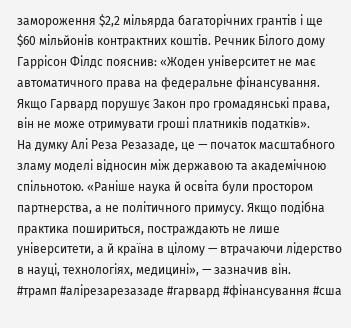замороження $2,2 мільярда багаторічних грантів і ще $60 мільйонів контрактних коштів. Речник Білого дому Гаррісон Філдс пояснив: «Жоден університет не має автоматичного права на федеральне фінансування. Якщо Гарвард порушує Закон про громадянські права, він не може отримувати гроші платників податків».
На думку Алі Реза Резазаде, це — початок масштабного зламу моделі відносин між державою та академічною спільнотою. «Раніше наука й освіта були простором партнерства, а не політичного примусу. Якщо подібна практика пошириться, постраждають не лише університети, а й країна в цілому — втрачаючи лідерство в науці, технологіях, медицині», — зазначив він.
#трамп #алірезарезазаде #гарвард #фінансування #сша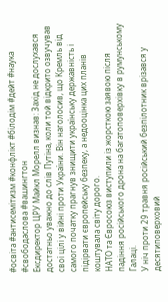#освіта #антисемітизм #конфлікт #білодім #дейт #наука #свободаслова #вашингтон
Ексдиректор ЦРУ Майкл Морелл визнав: Захід не дослухався достатньо уважно до слів Путіна, коли той відкрито озвучував свої цілі у війні проти України. Він наголосив, що Кремль від самого початку прагнув знищити українську державність і підірвати європейську безпеку, а недооцінка цих планів коштувала світу дорого.
НАТО та Євросоюз виступили із жорсткою заявою після падіння російського дрона на багатоповерхівку в румунському Галаці.
У ніч проти 29 травня російський безпілотник врізався у десятиповерховий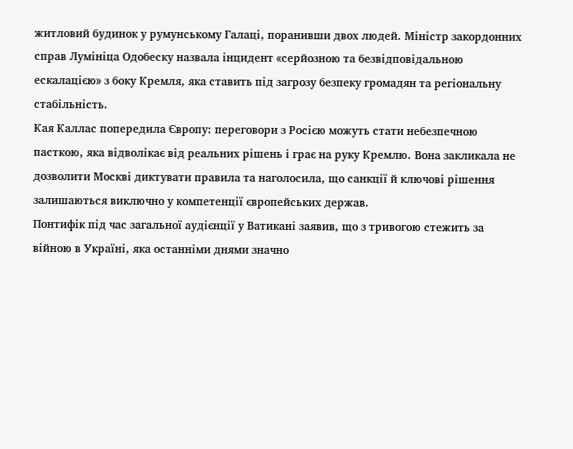житловий будинок у румунському Галаці, поранивши двох людей. Міністр закордонних справ Лумініца Одобеску назвала інцидент «серйозною та безвідповідальною ескалацією» з боку Кремля, яка ставить під загрозу безпеку громадян та регіональну стабільність.
Кая Каллас попередила Європу: переговори з Росією можуть стати небезпечною пасткою, яка відволікає від реальних рішень і грає на руку Кремлю. Вона закликала не дозволити Москві диктувати правила та наголосила, що санкції й ключові рішення залишаються виключно у компетенції європейських держав.
Понтифік під час загальної аудієнції у Ватикані заявив, що з тривогою стежить за війною в Україні, яка останніми днями значно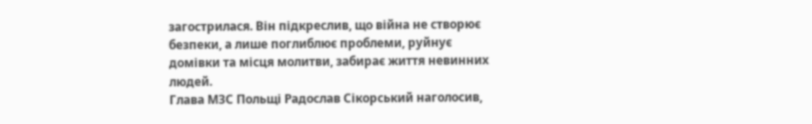загострилася. Він підкреслив, що війна не створює безпеки, а лише поглиблює проблеми, руйнує домівки та місця молитви, забирає життя невинних людей.
Глава МЗС Польщі Радослав Сікорський наголосив,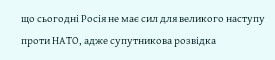що сьогодні Росія не має сил для великого наступу проти НАТО, адже супутникова розвідка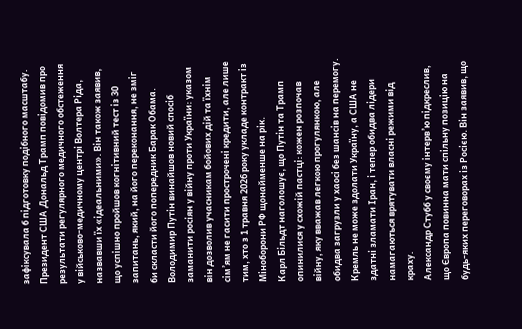зафіксувала б підготовку подібного масштабу.
Президент США Дональд Трамп повідомив про результати регулярного медичного обстеження у військово-медичному центрі Волтера Ріда, назвавши їх «ідеальними». Він також заявив, що успішно пройшов когнітивний тест із 30 запитань, який, на його переконання, не зміг би скласти його попередник Барак Обама.
Володимир Путін винайшов новий спосіб заманити росіян у війну проти України: указом він дозволив учасникам бойових дій та їхнім сім’ям не гасити прострочені кредити, але лише тим, хто з 1 травня 2026 року укладе контракт із Міноборони РФ щонайменше на рік.
Карл Більдт наголошує, що Путін та Трамп опинилися у схожій пастці: кожен розпочав війну, яку вважав легкою прогулянкою, але обидва загрузли у хаосі без шансів на перемогу. Кремль не може здолати Україну, а США не здатні зламати Іран, і тепер обидва лідери намагаються врятувати власні режими від краху.
Александр Стубб у своєму інтерв’ю підкреслив, що Європа повинна мати спільну позицію на будь-яких переговорах із Росією. Він заявив, що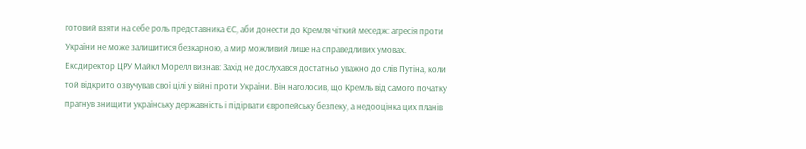готовий взяти на себе роль представника ЄС, аби донести до Кремля чіткий меседж: агресія проти України не може залишитися безкарною, а мир можливий лише на справедливих умовах.
Ексдиректор ЦРУ Майкл Морелл визнав: Захід не дослухався достатньо уважно до слів Путіна, коли той відкрито озвучував свої цілі у війні проти України. Він наголосив, що Кремль від самого початку прагнув знищити українську державність і підірвати європейську безпеку, а недооцінка цих планів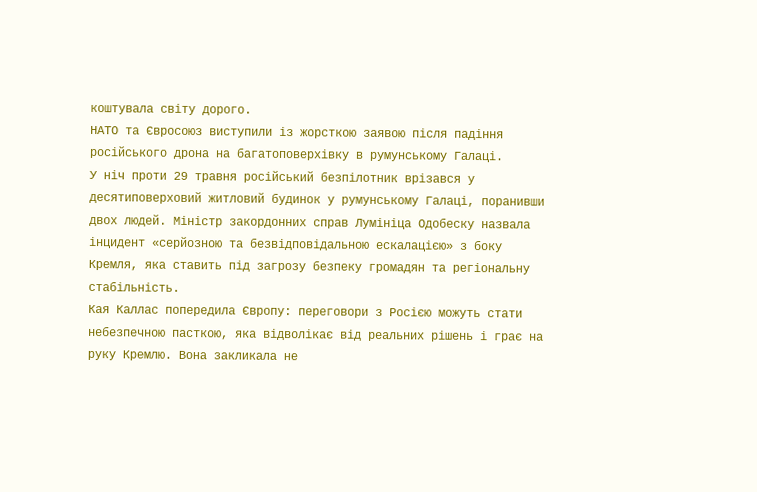коштувала світу дорого.
НАТО та Євросоюз виступили із жорсткою заявою після падіння російського дрона на багатоповерхівку в румунському Галаці.
У ніч проти 29 травня російський безпілотник врізався у десятиповерховий житловий будинок у румунському Галаці, поранивши двох людей. Міністр закордонних справ Лумініца Одобеску назвала інцидент «серйозною та безвідповідальною ескалацією» з боку Кремля, яка ставить під загрозу безпеку громадян та регіональну стабільність.
Кая Каллас попередила Європу: переговори з Росією можуть стати небезпечною пасткою, яка відволікає від реальних рішень і грає на руку Кремлю. Вона закликала не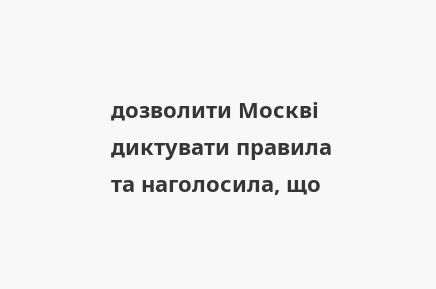дозволити Москві диктувати правила та наголосила, що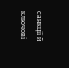санкції й ключові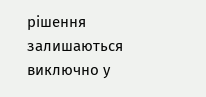рішення залишаються виключно у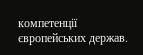компетенції європейських держав.